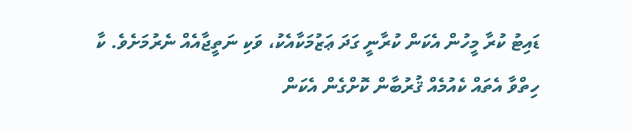ޑައިޓު ކުރާ މީހުން އެކަން ކުރާނީ ގަދަ ޢަޒުމަކާއެކު، ވަކި ނަތީޖާއެއް ނެރުމަށެވެ. ކާ ހިތްވާ އެތައް ކެއުމެއް ޤުރުބާން ކޮށްގެން އެކަން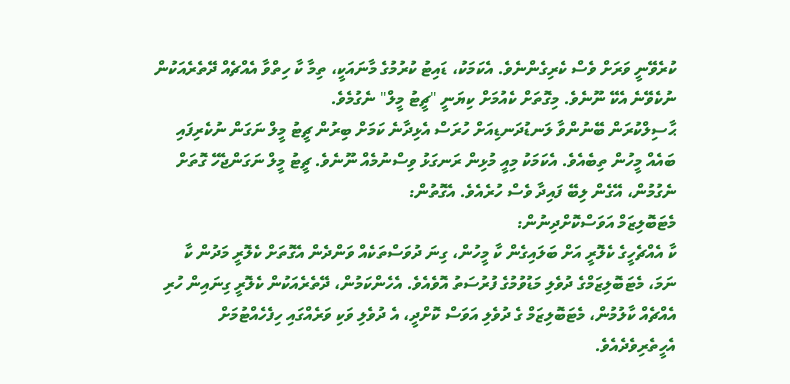ކުރެވޭނީ ވަރަށް ވެސް ކެރިގެންނެވެ. އެކަމަކު، ޑައިޓު ކުރުމުގެ މާނައަކީ، ތިމާ ކާ ހިތްވާ އެއްޗެއް ދޭތެރެއަކުން ނުކެވޭނެ އެކޭ ނޫނެވެ. މިގޮތަށް ކެއުމަށް ކިޔަނީ "ޗީޓު މީލް" ނެގުމެވެ.
ޙާސިލްކުރަން ބޭނުންވާ ލަނޑުދަނޑިއަށް ހުރަސް އެޅިދާނެ ކަމަށް ބިރުން ޗީޓު މީލް ނަގަން ނުކެރިފައި ބައެއް މީހުން ތިބެއެވެ. އެކަމަކު މިއީ މުޅިން ރަނގަޅު ވިސްނުމެއް ނޫނެވެ. ޗީޓު މީލް ނަގަންޖެހޭ ގޮތަށް ނެގުމުން، އޭގެން ލިބޭ ފައިދާ ވެސް ހުރެއެވެ. އެގޮތުން:
މެޓަބޮލިޒަމް އަވަސްކޮށްދިނުން:
ކާ އެއްޗެހީގެ ކެލޮރީ އަށް ބަލައިގެން ކާ މީހުން، ގިނަ ދުވަސްތަކެއް ވަންދެން އެގޮތަށް ކެލޮރީ މަދުން ކާ ނަމަ، މެޓަބޮލިޒަމްގެ ދުވެލި މަޑުވުމުގެ ފުރުސަތު އޮވެއެވެ. އެހެންކަމުން، ދޭތެރެއަކުން ކެލޮރީ ގިނައިން ހުރި އެއްޗެއް ކާލުމުން، މެޓަބޮލިޒަމް ގެ ދުވެލި އަވަސް ކޮށްދީ، އެ ދުވެލި ވަކި ވަރެއްގައި ހިފެހެއްޓުމަށް އެހީތެރިވެދެއެވެ.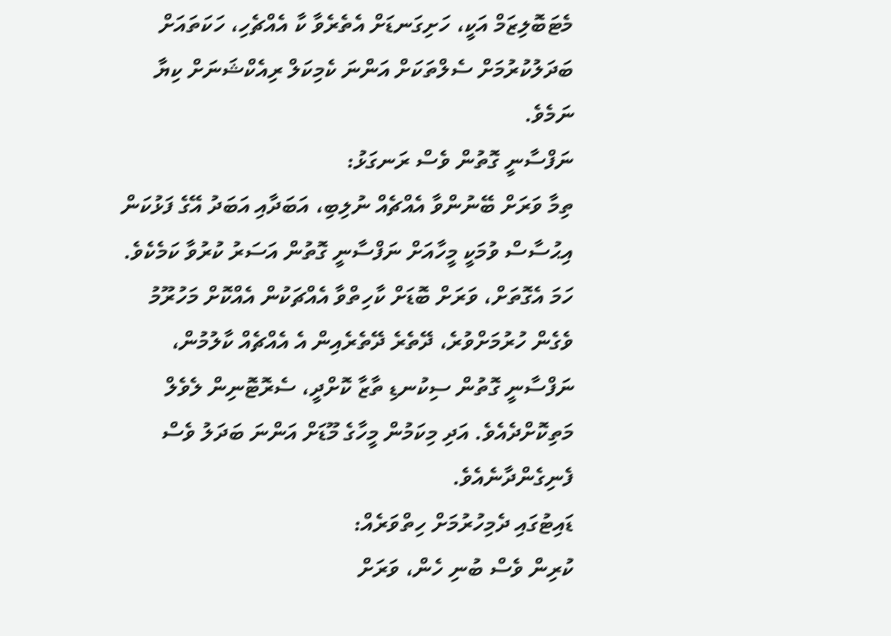މެޓަބޮލިޒަމް އަކީ، ހަށިގަނޑަށް އެތެރެވާ ކާ އެއްޗެހި، ހަކަތައަށް ބަދަލުކުރުމަށް ސެލްތަކަށް އަންނަ ކެމިކަލް ރިއެކްޝަނަށް ކިޔާ ނަމެވެ.
ނަފްސާނީ ގޮތުން ވެސް ރަނގަޅު:
ތިމާ ވަރަށް ބޭނުންވާ އެއްޗެއް ނުލިބި، އަބަދާއި އަބަދު އޭގެ ފަޅުކަން އިޙުސާސް ވުމަކީ މީހާއަށް ނަފްސާނީ ގޮތުން އަސަރު ކުރުވާ ކަމެކެވެ. ހަމަ އެގޮތަށް، ވަރަށް ބޮޑަށް ކާހިތްވާ އެއްޗަކުން އެއްކޮށް މަހުރޫމު ވެގެން ހުރުމަށްވުރެ، ދޭތެރެ ދޭތެރެއިން އެ އެއްޗެއް ކާލުމުން، ނަފްސާނީ ގޮތުން ސިކުނޑި ތާޒާ ކޮށްދީ، ސެރޮޓޮނިން ލެވެލް މަތިކޮށްދެއެވެ. އަދި މިކަމުން މީހާގެ މޫޑަށް އަންނަ ބަދަލު ވެސް ފެނިގެންދާނެއެވެ.
ޑައިޓުގައި ދެމިހުރުމަށް ހިތްވަރެއް:
ކުރިން ވެސް ބުނި ހެން، ވަރަށް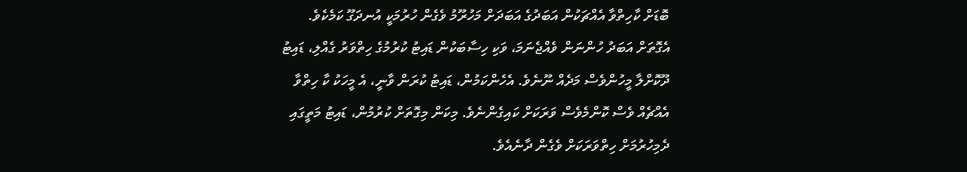ބޮޑަށް ކާހިތްވާ އެއްޗަކުން އަބަދުގެ އަބަދަށް މަހުރޫމު ވެގެން ހުރުމަކީ އުނދަގޫ ކަމެކެވެ. އެގޮތަށް އަބަދު ހުންނަން ވެއްޖެނަމަ، ވަކި ހިސާބަކުން ޑައިޓު ކުރުމުގެ ހިތްވަރު ގެއްލި، ޑައިޓު ދޫކޮށްލާ މީހުންވެސް މަދެއް ނޫނެވެ. އެހެންކަމުން، ޑައިޓު ކުރަން ވާނީ، އެ މީހަކު ކާ ހިތްވާ އެއްޗެއް ވެސް ކޮންމެވެސް ވަރަކަށް ކައިގެންނެވެ. މިކަން މިގޮތަށް ކުރުމުން، ޑައިޓު މަތީގައި ދެމިހުރުމަށް ހިތްވަރަކަށް ވެގެން ދާނެއެވެ.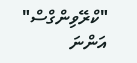"ކްރޭވިންގްސް" އަންނަ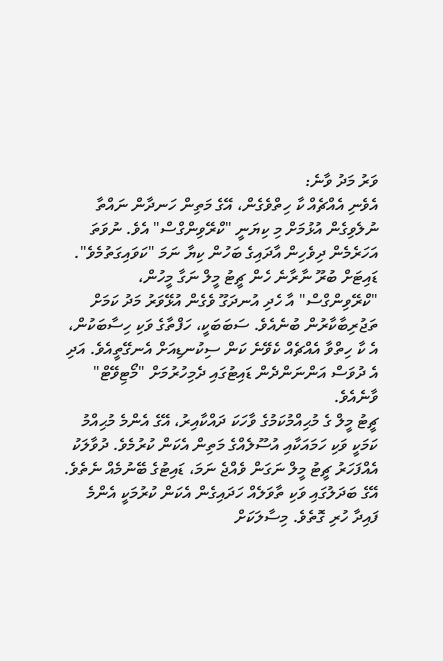ވަރު މަދު ވާނެ:
އެވެނި އެއްޗެއް ކާ ހިތްވެގެން، އޭގެ މަތިން ހަނދާން ނައްތާ ނުލެވިގެން އުޅުމަށް މި ކިޔަނީ "ކްރޭވިންގްސް" އެވެ. ނުވަތަ އަހަރެމެން ދިވެހިން އާދައިގެ ބަހުން ކިޔާ ނަމަ "ކަވައިގަތުމެވެ". ޑައިޓަށް ބުރޫ ނާރާނެ ހެން ޗީޓު މީލް ނަގާ މީހުން، "ކްރޭވިންގްސް" އާ ހެދި އުނދަގޫ ވެގެން އުޅޭވަރު މަދު ކަމަށް ތަޖުރިބާކާރުން ބުނެއެވެ. ސަބަބަކީ، ހަފްތާގެ ވަކި ހިސާބަކުން، އެ ކާ ހިތްވާ އެއްޗެއް ކެވޭނެ ކަން ސިކުނޑިއަށް އެނގޭތީއެވެ. އަދި އެ ދުވަސް އަންނަންދެން ޑައިޓުގައި ދެމިހުރުމަށް "މޯޓިވޭޓް" ވާނެއެވެ.
ޗީޓު މީލް ގެ މުޙިއްމުކަމުގެ ވާހަކަ ދައްކާއިރު، އޭގެ އެންމެ މުޙިއްމު ކަމަކީ ވަކި ހަމައަކާއި އުސޫލެއްގެ މަތިން އެކަން ކުރުމެވެ. ދުވާލަކު އެއްފަހަރު ޗީޓު މީލް ނަގަން ވެއްޖެ ނަމަ، ޑައިޓުގެ ބޭނުމެއް ނެތެވެ. އޭގެ ބަދަލުގައި ވަކި ތާވަލެއް ހަދައިގެން އެކަން ކުރުމަކީ އެންމެ ފައިދާ ހުރި ގޮތެވެ. މިސާލަކަށް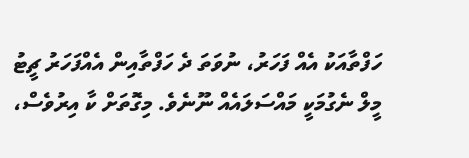ހަފްތާއަކު އެއް ފަހަރު، ނުވަތަ ދެ ހަފްތާއިން އެއްފަހަރު ޗީޓު މީލް ނެގުމަކީ މައްސަލައެއް ނޫނެވެ. މިގޮތަށް ކާ އިރުވެސް،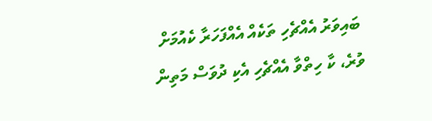ބައިވަރު އެއްޗެހި ތަކެއް އެއްފަހަރާ ކެއުމަށް ވުރެ، ކާ ހިތްވާ އެއްޗެހި އެކި ދުވަސް މަތިން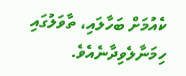ކެއުމަށް ބަހާލައި، ތާވަލުގައި ހިމަނާލެވިދާނެއެވެ.